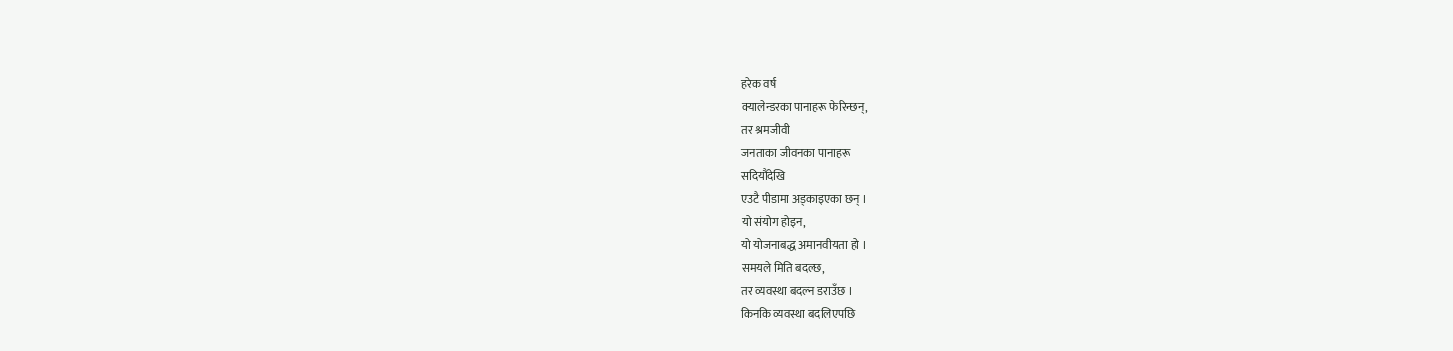हरेक वर्ष
क्यालेन्डरका पानाहरू फेरिन्छन्,
तर श्रमजीवी
जनताका जीवनका पानाहरू
सदियौंदेखि
एउटै पीडामा अड्काइएका छन् ।
यो संयोग होइन,
यो योजनाबद्ध अमानवीयता हो ।
समयले मिति बदल्छ,
तर व्यवस्था बदल्न डराउँछ ।
किनकि व्यवस्था बदलिएपछि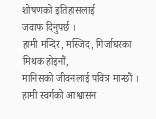शोषणको इतिहासलाई
जवाफ दिनुपर्छ ।
हामी मन्दिर, मस्जिद, गिर्जाघरका
मिथक होइनौं,
मानिसको जीवनलाई पवित्र मान्छौं ।
हामी स्वर्गको आश्वासन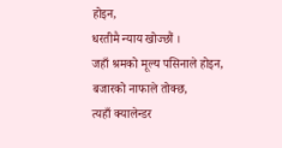होइन,
धरतीमै न्याय खोज्छौं ।
जहाँ श्रमको मूल्य पसिनाले होइन,
बजारको नाफाले तोक्छ,
त्यहाँ क्यालेन्डर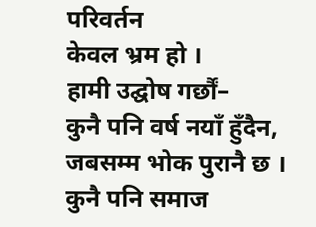परिवर्तन
केवल भ्रम हो ।
हामी उद्घोष गर्छौं–
कुनै पनि वर्ष नयाँ हुँदैन,
जबसम्म भोक पुरानै छ ।
कुनै पनि समाज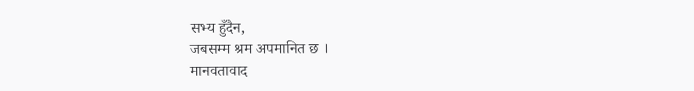सभ्य हुँदैन,
जबसम्म श्रम अपमानित छ ।
मानवतावाद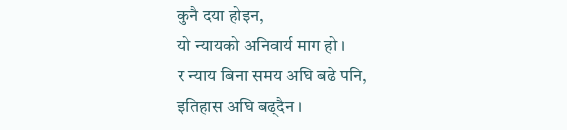कुनै दया होइन,
यो न्यायको अनिवार्य माग हो ।
र न्याय बिना समय अघि बढे पनि,
इतिहास अघि बढ्दैन ।